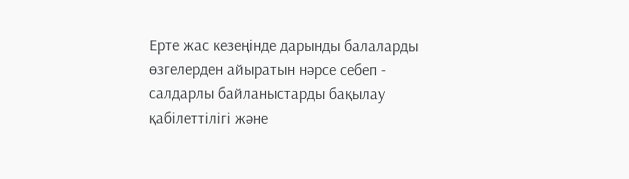Ерте жас кезеңінде дарынды балаларды өзгелерден айыратын нәрсе себеп - салдарлы байланыстарды бақылау қабілеттілігі және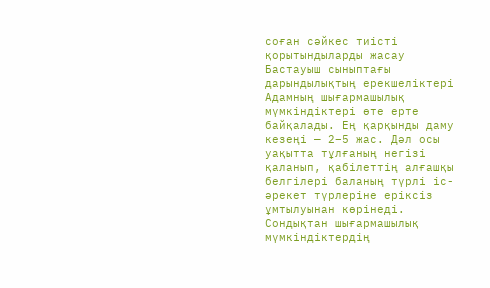соған сәйкес тиісті қорытындыларды жасау
Бастауыш сыныптағы дарындылықтың ерекшеліктері
Адамның шығармашылық мүмкіндіктері өте ерте байқалады. Ең қарқынды даму кезеңі — 2–5 жас. Дәл осы уақытта тұлғаның негізі қаланып, қабілеттің алғашқы белгілері баланың түрлі іс-әрекет түрлеріне еріксіз ұмтылуынан көрінеді. Сондықтан шығармашылық мүмкіндіктердің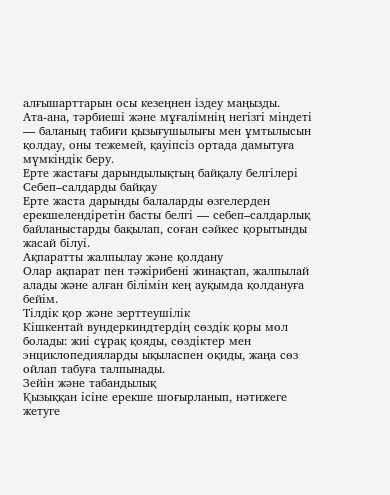алғышарттарын осы кезеңнен іздеу маңызды.
Ата-ана, тәрбиеші және мұғалімнің негізгі міндеті — баланың табиғи қызығушылығы мен ұмтылысын қолдау, оны тежемей, қауіпсіз ортада дамытуға мүмкіндік беру.
Ерте жастағы дарындылықтың байқалу белгілері
Себеп–салдарды байқау
Ерте жаста дарынды балаларды өзгелерден ерекшелендіретін басты белгі — себеп–салдарлық байланыстарды бақылап, соған сәйкес қорытынды жасай білуі.
Ақпаратты жалпылау және қолдану
Олар ақпарат пен тәжірибені жинақтап, жалпылай алады және алған білімін кең ауқымда қолдануға бейім.
Тілдік қор және зерттеушілік
Кішкентай вундеркиндтердің сөздік қоры мол болады: жиі сұрақ қояды, сөздіктер мен энциклопедияларды ықыласпен оқиды, жаңа сөз ойлап табуға талпынады.
Зейін және табандылық
Қызыққан ісіне ерекше шоғырланып, нәтижеге жетуге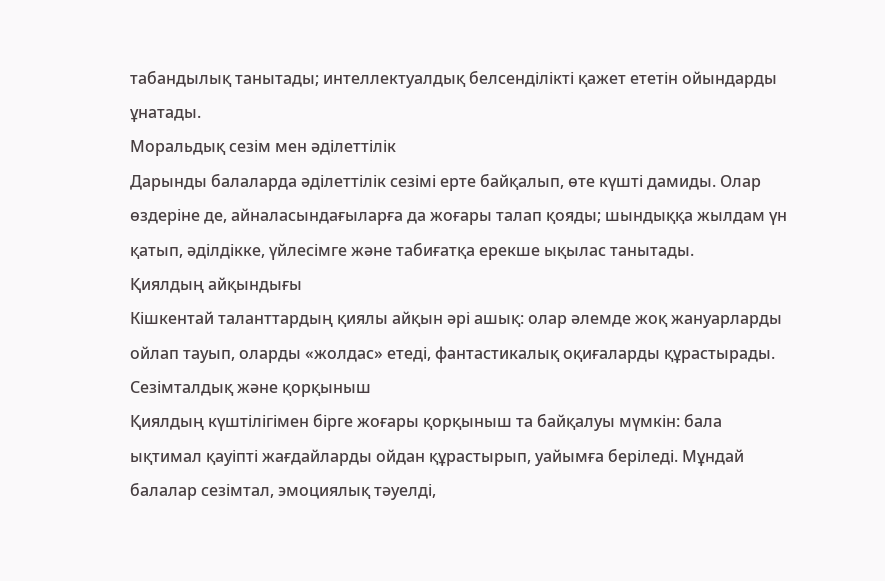табандылық танытады; интеллектуалдық белсенділікті қажет ететін ойындарды ұнатады.
Моральдық сезім мен әділеттілік
Дарынды балаларда әділеттілік сезімі ерте байқалып, өте күшті дамиды. Олар өздеріне де, айналасындағыларға да жоғары талап қояды; шындыққа жылдам үн қатып, әділдікке, үйлесімге және табиғатқа ерекше ықылас танытады.
Қиялдың айқындығы
Кішкентай таланттардың қиялы айқын әрі ашық: олар әлемде жоқ жануарларды ойлап тауып, оларды «жолдас» етеді, фантастикалық оқиғаларды құрастырады.
Сезімталдық және қорқыныш
Қиялдың күштілігімен бірге жоғары қорқыныш та байқалуы мүмкін: бала ықтимал қауіпті жағдайларды ойдан құрастырып, уайымға беріледі. Мұндай балалар сезімтал, эмоциялық тәуелді,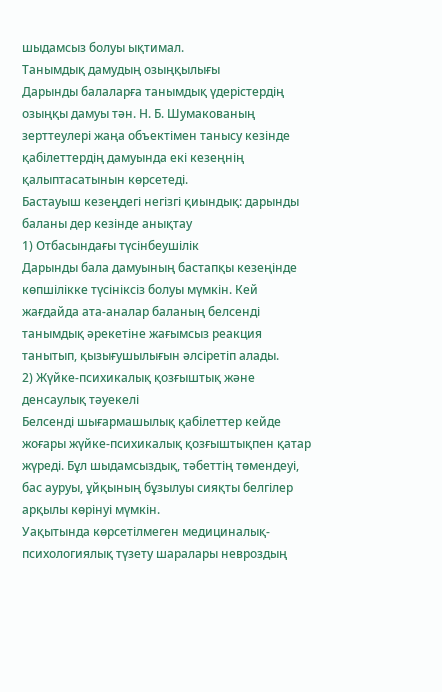шыдамсыз болуы ықтимал.
Танымдық дамудың озыңқылығы
Дарынды балаларға танымдық үдерістердің озыңқы дамуы тән. Н. Б. Шумакованың зерттеулері жаңа объектімен танысу кезінде қабілеттердің дамуында екі кезеңнің қалыптасатынын көрсетеді.
Бастауыш кезеңдегі негізгі қиындық: дарынды баланы дер кезінде анықтау
1) Отбасындағы түсінбеушілік
Дарынды бала дамуының бастапқы кезеңінде көпшілікке түсініксіз болуы мүмкін. Кей жағдайда ата-аналар баланың белсенді танымдық әрекетіне жағымсыз реакция танытып, қызығушылығын әлсіретіп алады.
2) Жүйке-психикалық қозғыштық және денсаулық тәуекелі
Белсенді шығармашылық қабілеттер кейде жоғары жүйке-психикалық қозғыштықпен қатар жүреді. Бұл шыдамсыздық, тәбеттің төмендеуі, бас ауруы, ұйқының бұзылуы сияқты белгілер арқылы көрінуі мүмкін.
Уақытында көрсетілмеген медициналық-психологиялық түзету шаралары невроздың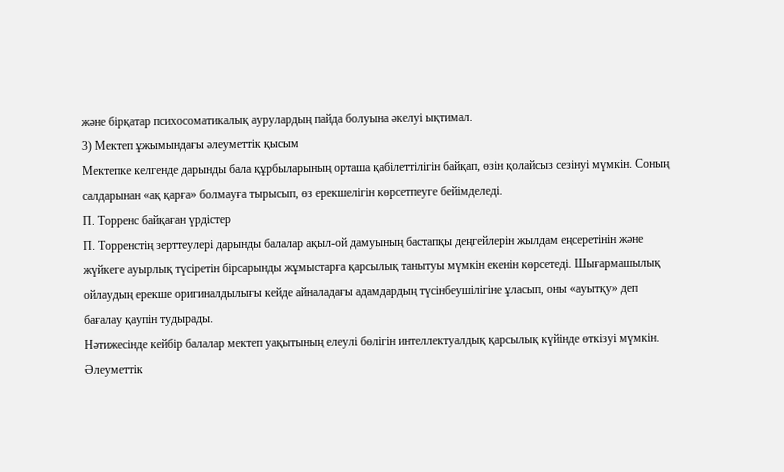және бірқатар психосоматикалық аурулардың пайда болуына әкелуі ықтимал.
3) Мектеп ұжымындағы әлеуметтік қысым
Мектепке келгенде дарынды бала құрбыларының орташа қабілеттілігін байқап, өзін қолайсыз сезінуі мүмкін. Соның салдарынан «ақ қарға» болмауға тырысып, өз ерекшелігін көрсетпеуге бейімделеді.
П. Торренс байқаған үрдістер
П. Торренстің зерттеулері дарынды балалар ақыл-ой дамуының бастапқы деңгейлерін жылдам еңсеретінін және жүйкеге ауырлық түсіретін бірсарынды жұмыстарға қарсылық танытуы мүмкін екенін көрсетеді. Шығармашылық ойлаудың ерекше оригиналдылығы кейде айналадағы адамдардың түсінбеушілігіне ұласып, оны «ауытқу» деп бағалау қаупін тудырады.
Нәтижесінде кейбір балалар мектеп уақытының елеулі бөлігін интеллектуалдық қарсылық күйінде өткізуі мүмкін.
Әлеуметтік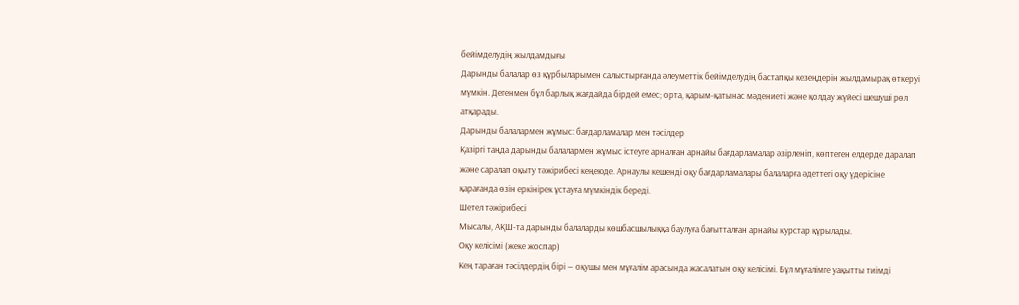бейімделудің жылдамдығы
Дарынды балалар өз құрбыларымен салыстырғанда әлеуметтік бейімделудің бастапқы кезеңдерін жылдамырақ өткеруі мүмкін. Дегенмен бұл барлық жағдайда бірдей емес; орта, қарым-қатынас мәдениеті және қолдау жүйесі шешуші рөл атқарады.
Дарынды балалармен жұмыс: бағдарламалар мен тәсілдер
Қазіргі таңда дарынды балалармен жұмыс істеуге арналған арнайы бағдарламалар әзірленіп, көптеген елдерде даралап және саралап оқыту тәжірибесі кеңеюде. Арнаулы кешенді оқу бағдарламалары балаларға әдеттегі оқу үдерісіне қарағанда өзін еркінірек ұстауға мүмкіндік береді.
Шетел тәжірибесі
Мысалы, АҚШ-та дарынды балаларды көшбасшылыққа баулуға бағытталған арнайы курстар құрылады.
Оқу келісімі (жеке жоспар)
Кең тараған тәсілдердің бірі — оқушы мен мұғалім арасында жасалатын оқу келісімі. Бұл мұғалімге уақытты тиімді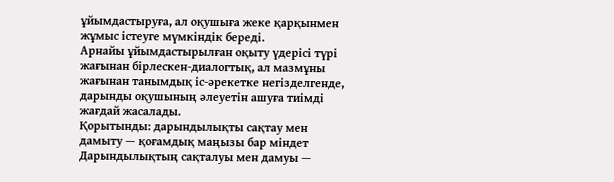ұйымдастыруға, ал оқушыға жеке қарқынмен жұмыс істеуге мүмкіндік береді.
Арнайы ұйымдастырылған оқыту үдерісі түрі жағынан бірлескен-диалогтық, ал мазмұны жағынан танымдық іс-әрекетке негізделгенде, дарынды оқушының әлеуетін ашуға тиімді жағдай жасалады.
Қорытынды: дарындылықты сақтау мен дамыту — қоғамдық маңызы бар міндет
Дарындылықтың сақталуы мен дамуы —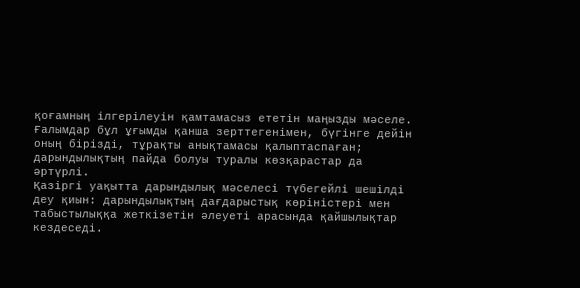қоғамның ілгерілеуін қамтамасыз ететін маңызды мәселе. Ғалымдар бұл ұғымды қанша зерттегенімен, бүгінге дейін оның бірізді, тұрақты анықтамасы қалыптаспаған; дарындылықтың пайда болуы туралы көзқарастар да әртүрлі.
Қазіргі уақытта дарындылық мәселесі түбегейлі шешілді деу қиын: дарындылықтың дағдарыстық көріністері мен табыстылыққа жеткізетін әлеуеті арасында қайшылықтар кездеседі.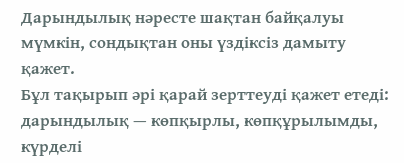Дарындылық нәресте шақтан байқалуы мүмкін, сондықтан оны үздіксіз дамыту қажет.
Бұл тақырып әрі қарай зерттеуді қажет етеді: дарындылық — көпқырлы, көпқұрылымды, күрделі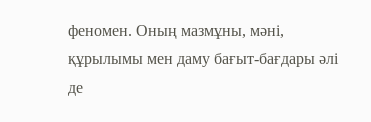феномен. Оның мазмұны, мәні, құрылымы мен даму бағыт-бағдары әлі де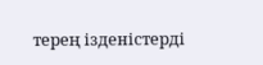терең ізденістерді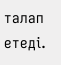талап етеді.